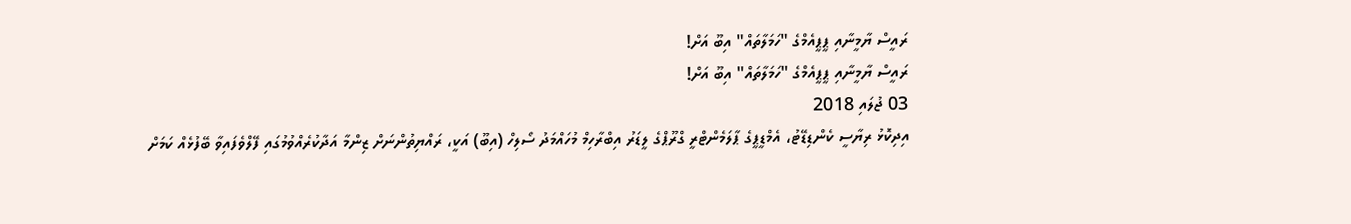ރައީސް ޔާމީނާއި ޕީޕީއެމްގެ "ހަމަލާތައް" އިބޫ އަށް!
ރައީސް ޔާމީނާއި ޕީޕީއެމްގެ "ހަމަލާތައް" އިބޫ އަށް!
03 ޖުލައި 2018
އިދިކޮޅު ރިޔާސީ ކެންޑިޑޭޓު، އެމްޑީޕީގެ ޕާލަމެންޓްރީ ގްރޫޕްގެ ލީޑަރު އިބްރާހިމް މުހައްމަދު ސޯލިހް (އިބޫ) އަކީ، ރައްޔިތުންނަށް ޒިންމާ އަދާކުރެއްވުމުގައި ފޭލްވެފައިވާ ބޭފުޅެއް ކަމަށް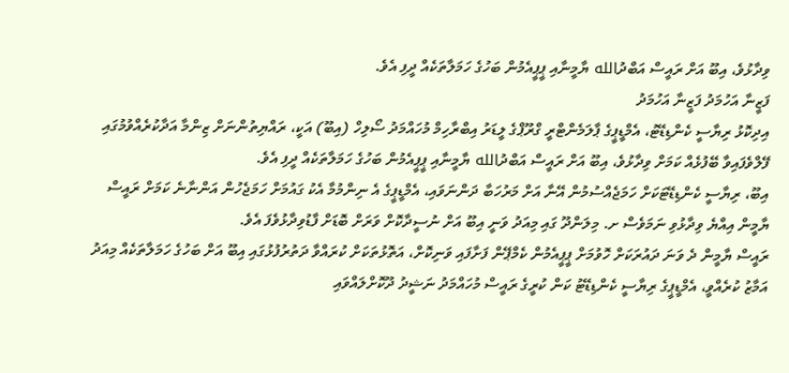ވިދާޅުވެ، އިބޫ އަށް ރައީސް އަބްދުالله ޔާމީނާއި ޕީޕީއެމުން ބަހުގެ ހަމަލާތަކެއް ދީފި އެވެ.
ފަޒީނާ އަހުމަދު ފަޒީނާ އަހުމަދު
އިދިކޮޅު ރިޔާސީ ކެންޑިޑޭޓު، އެމްޑީޕީގެ ޕާލަމެންޓްރީ ގްރޫޕްގެ ލީޑަރު އިބްރާހިމް މުހައްމަދު ސޯލިހް (އިބޫ) އަކީ، ރައްޔިތުންނަށް ޒިންމާ އަދާކުރެއްވުމުގައި ފޭލްވެފައިވާ ބޭފުޅެއް ކަމަށް ވިދާޅުވެ، އިބޫ އަށް ރައީސް އަބްދުالله ޔާމީނާއި ޕީޕީއެމުން ބަހުގެ ހަމަލާތަކެއް ދީފި އެވެ.
އިބޫ، ރިޔާސީ ކެންޑިޑޭޓަކަށް ހަމަޖެއްސުމުން އޭނާ އަށް މަރުހަބާ ދަންނަވައި، އެމްޑީޕީގެ އެ ނިންމުމާ އެކު ގައުމަށް ހަމަޖެހުން އަންނާނެ ކަމަށް ރައީސް ޔާމީން އިއްޔެ ވިދާޅުވި ނަމަވެސް ށ. މިލަންދޫ ގައި މިއަދު ވަނީ އިބޫ އަށް ނުސީދާކޮށް ވަރަށް ބޮޑަށް ފާޑުވިދާޅުވެފަ އެވެ.
ރައީސް ޔާމީން ދެ ވަނަ ދައުރަކަށް ހޮވުމަށް ޕީޕީއެމުން ކެމްޕޭން ފަށާފައި ވަނިކޮށް، އަތޮޅުތަކަށް ކުރައްވާ ދަތުރުފުޅުގައި އިބޫ އަށް ބަހުގެ ހަމަލާތަކެއް މިއަދު އަމާޒު ކުރެއްވީ، އެމްޑީޕީގެ ރިޔާސީ ކެންޑިޑޭޓު ކަން ކުރީގެ ރައީސް މުހައްމަދު ނަޝީދު ދޫކޮށްލައްވައި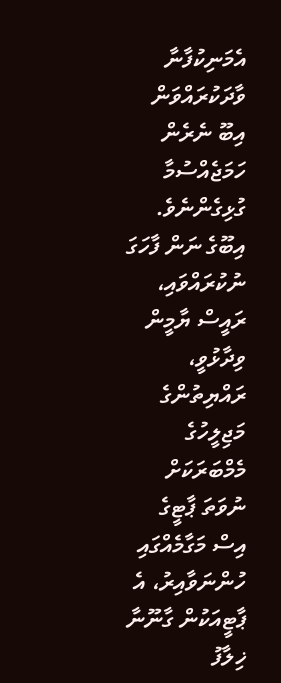އެމަނިކުފާނާ ވާދަކުރައްވަން އިބޫ ނެރެން ހަމަޖެއްސުމާ ގުޅިގެންނެވެ.
އިބޫގެ ނަން ފާހަގަ ނުކުރައްވައި، ރައީސް ޔާމީން ވިދާޅުވީ، ރައްޔިތުންގެ މަޖިލީހުގެ މެމްބަރަކަށް ނުވަތަ ޕާޓީގެ އިސް މަގާމެއްގައި ހުންނަވާއިރު، އެ ޕާޓީއަކުން ގާނޫނާ ޚިލާފު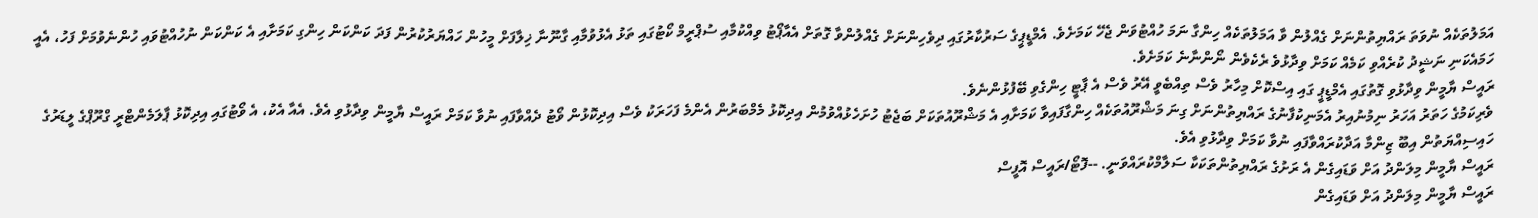އަމަލުތަކެއް ނުވަތަ ރައްޔިތުންނަށް ގެއްލުން ވާ އަމަލުތަކެއް ހިންގާ ނަމަ ހުއްޓުވަން ޖެހޭ ކަމަށެވެ. އެމްޑީޕީގެ ސަރުކާރުގައި ދިވެހިންނަށް ގެއްލުންވާ ގޮތަށް އެއާޕޯޓު ވިއްކުމާއި ސުޕްރީމް ކޯޓުގައި ތަޅު އެޅުވުމާއި ގާނޫނާ ޚިލާފަށް މީހުން ހައްޔަރުކުރުން ފަދަ ކަންކަން ހިންގި ކަމަށާއި އެ ކަންކަން ނުހުއްޓުވައި ހުންނެވުމަށް ފަހު، އެއީ ހަމައެކަނި ނަޝީދު ކުރެއްވި ކަމެއް ކަމަށް ވިދާޅުވެ ރެކެވެން ނޯންނާނެ ކަމަށެވެ.
ރައީސް ޔާމީން ވިދާޅުވި ގޮތުގައި އެމްޑީޕީ ގައި އިސްކޮށް މިހާރު ވެސް ތިއްބެވީ އޭރު ވެސް އެ ޕާޓީ ހިންގެވި ބޭފުޅުންނެވެ.
ވެރިކަމުގެ ހަތަރު އަހަރު ނިމުނުއިރު އެމަނިކުފާނުގެ ރައްޔިތުންނަށް ގިނަ މަޝްރޫއުތަކެއް ހިންގާފައިވާ ކަމަށާއި އެ މަޝްރޫއުތަކަށް ބަޖެޓު ހުށަހެޅުއްވުމުން އިދިކޮޅު މެމްބަރުން އެންމެ ފަހަރަކު ވެސް އިދިކޮޅުން ވޯޓު ދެއްވާފައި ނުވާ ކަމަށް ރައީސް ޔާމީން ވިދާޅުވި އެވެ. އެއާ އެކު، އެ ވޯޓުގައި އިދިކޮޅު ޕާލަމެންޓްރީ ގްރޫޕްގެ ލީޑަރުގެ ހައިސިއްޔަތުން އިބޫ ޒިންމާ އަދާކުރައްވާފައި ނުވާ ކަމަށް ވިދާޅުވި އެވެ.
ރައީސް ޔާމީން މިލަންދު އަށް ވަޑައިގެން އެ ރަށުގެ ރައްޔިތުންތަކަކާ ސަލާމްކުރައްވަނީ. --ފޮޓޯ/ރައީސް އޮފީސް
ރައީސް ޔާމީން މިލަންދު އަށް ވަޑައިގެން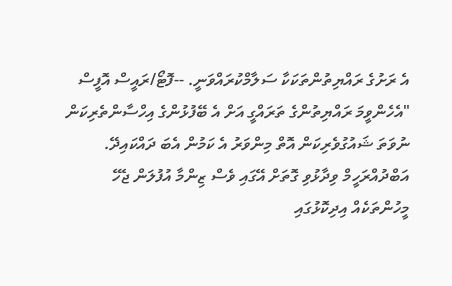އެ ރަށުގެ ރައްޔިތުންތަކަކާ ސަލާމްކުރައްވަނީ. --ފޮޓޯ/ރައީސް އޮފީސް
"އެހެންވީމަ ރައްޔިތުންގެ ތަރައްގީ އަށް އެ ބޭފުޅުންގެ އިހްސާންތެރިކަން ނުވަތަ ޝައުގުވެރިކަން އޮތް މިންވަރު އެ ކަމުން އެބަ ދައްކައިދޭ. އަބްދުއްރަހީމް ވިދާޅުވި ގޮތަށް އޭގައި ވެސް ޒިންމާ އުފުލަން ޖެހޭ މީހުންތަކެއް އިދިކޮޅުގައި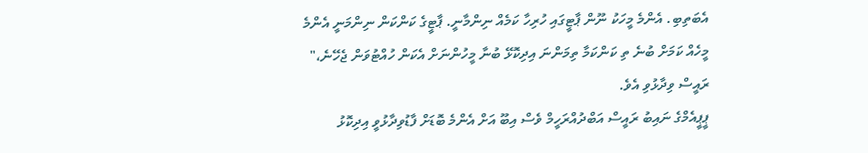އެބަތިބި. އެންމެ މީހަކު ނޫން ޕާޓީގައި ހުރިހާ ކަމެއް ނިންމާނީ. ޕާޓީގެ ކަންކަން ނިންމަނީ އެންމެ މީހެއް ކަމަށް ބުނެ ތި ކަންކަމާ ތިމަންނަ އިދިކޮޅޭ ބުނާ މީހުންނަށް އެކަން ހުއްޓުވަން ޖެހޭނެ،" ރައީސް ވިދާޅުވި އެވެ.
ޕީޕީއެމްގެ ނައިބު ރައީސް އަބްދުއްރަހީމް ވެސް އިބޫ އަށް އެންމެ ބޮޑަށް ފާޑުވިދާޅުވީ އިދިކޮޅު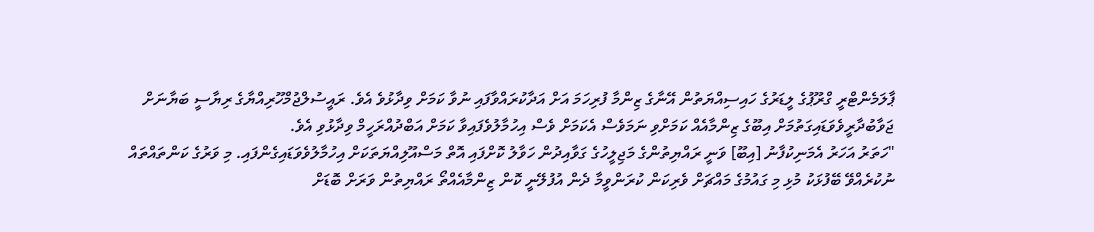ޕާލަމެންޓްރީ ގްރޫޕުގެ ލީޑަރުގެ ހައިސިއްޔަތުން އޭނާގެ ޒިންމާ ފުރިހަމަ އަށް އަދާކުރައްވާފައި ނުވާ ކަމަށް ވިދާޅުވެ އެވެ. ރައީސުލްޖުމްހޫރިއްޔާގެ ރިޔާސީ ބަޔާނަށް ޖަވާބުދާރީވެވަޑައިގަތުމަށް އިބޫގެ ޒިންމާއެއް ކަމަށްވި ނަމަވެސް އެކަމަށް ވެސް އިހުމާލުވެފައިވާ ކަމަށް އަބްދުއްރަހީމް ވިދާޅުވި އެވެ.
"ހަތަރު އަހަރު އެމަނިކުފާނު [އިބޫ] ވަނީ ރައްޔިތުންގެ މަޖިލީހުގެ ގަވާއިދުން ހަވާލު ކޮށްފައި އޮތް މަސްއޫލިއްޔަތަކަށް އިހުމާލުވެވަޑައިގެންފައި. މި ވަރުގެ ކަންތައްތައް ނުކުރެއްވޭ ބޭފުޅަކު މުޅި މި ގައުމުގެ މައްޗަށް ވެރިކަން ކުރަންވީމާ ދެން އުފުލޭނީ ކޮން ޒިންމާއެއްތޯ ރައްޔިތުން ވަރަށް ބޮޑަށް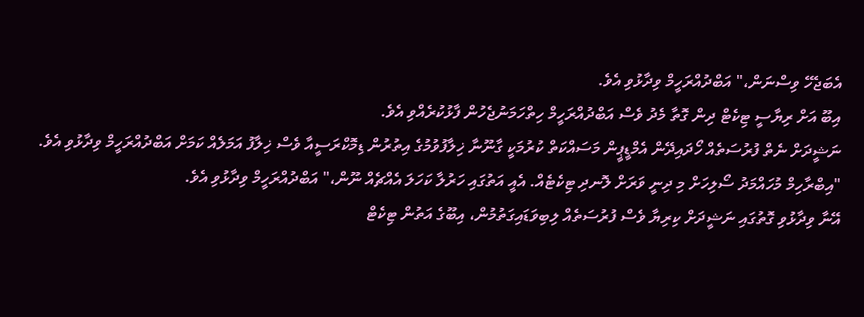އެބަޖެހޭ ވިސްނަން،" އަބްދުއްރަހީމް ވިދާޅުވި އެވެ.
އިބޫ އަށް ރިޔާސީ ޓިކެޓް ދިން ގޮތާ މެދު ވެސް އަބްދުއްރަހީމް ހިތްހަމަނުޖެހުން ފާޅުކުރެއްވި އެވެ.
ނަޝީދަށް ނެތް ފުރުސަތެއް ހޯދައިދޭން އެމްޑީޕީން މަސައްކަތް ކުރުމަކީ ގާނޫނާ ޚިލާފުވުމުގެ އިތުރުން ޑިމޮކްރަސީއާ ވެސް ޚިލާފު އަމަލެއް ކަމަށް އަބްދުއްރަހީމް ވިދާޅުވި އެވެ.
"އިބްރާހިމް މުހައްމަދު ސޯލިހަށް މި ދިނީ ވަރަށް ލޮނދި ޓިކެޓެއް. އެއީ އަތުގައި ހަރުލާ ކަހަލަ އެއްޗެއް ނޫން،" އަބްދުއްރަހީމް ވިދާޅުވި އެވެ.
އޭނާ ވިދާޅުވި ގޮތުގައި ނަޝީދަށް ކިރިޔާ ވެސް ފުރުސަތެއް ލިބިވަޑައިގަތުމުން، އިބޫގެ އަތުން ޓިކެޓް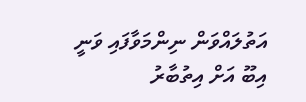އަތުލައްވަން ނިންމަވާފައި ވަނީ އިބޫ އަށް އިތުބާރު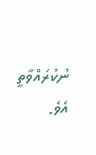ނުކުރައްވާތީ އެވެ.